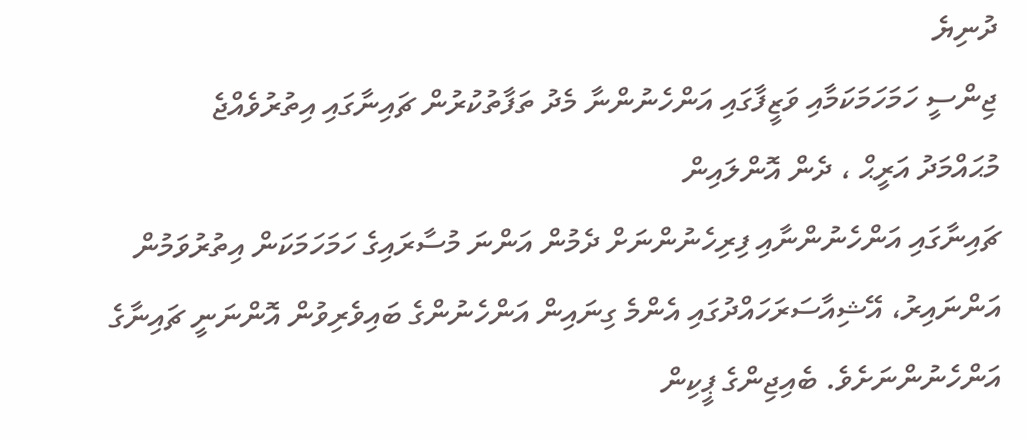ދުނިޔެ
ޖިންސީ ހަމަހަމަކަމާއި ވަޒީފާގައި އަންހެނުންނާ މެދު ތަފާތުކުރުން ޗައިނާގައި އިތުރުވެއްޖެ
މުޙައްމަދު އަރީޙް ، ދެން އޮންލައިން
ޗައިނާގައި އަންހެނުންނާއި ފިރިހެނުންނަށް ދެމުން އަންނަ މުސާރައިގެ ހަމަހަމަކަން އިތުރުވަމުން އަންނައިރު، އޭޝިއާސަރަހައްދުގައި އެންމެ ގިނައިން އަންހެނުންގެ ބައިވެރިވުން އޮންނަނީ ޗައިނާގެ އަންހެނުންނަށެވެ. ބެއިޖިންގެ ޕީކިން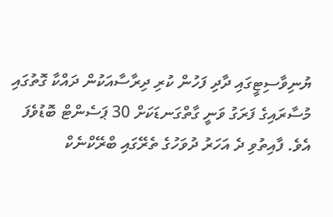ޔުނިވާސިޓީގައި ދާދި ފަހުން ކުރި ދިރާސާއަކުން ދައްކާ ގޮތުގައި މުސާރައިގެ ފަރަގު ވަނީ ގާތްގަނޑަކަށް 30 ޕަސެންޓް ބޮޑުވެފަ އެވެ. ފާއިތުވި ދެ އަހަރު ދުވަހުގެ ތެރޭގައި ބްރޭކްނެކް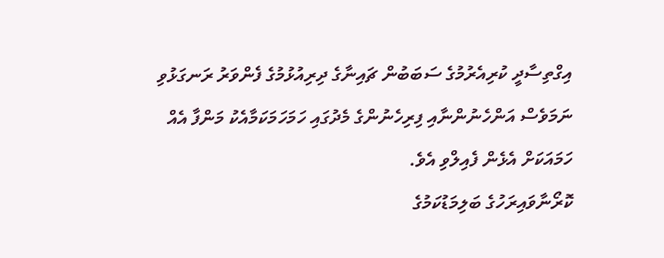އިގްތިސާދީ ކުރިއެރުމުގެ ސަބަބުން ޗައިނާގެ ދިރިއުޅުމުގެ ފެންވަރު ރަނގަޅުވި ނަމަވެސް އަންހެނުންނާއި ފިރިހެނުންގެ މެދުގައި ހަމަހަމަކަމާއެކު މަންފާ އެއް ހަމައަކަށް އެޅެން ފެއިލްވި އެވެ.
ކޮރޯނާވައިރަހުގެ ބަލިމަޑުކަމުގެ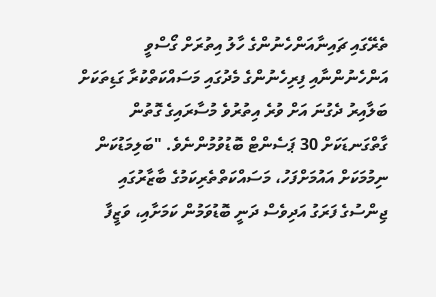ތެރޭގައި ޗައިނާއަންހެނުންގެ ހާލު އިތުރަށް ގޯސްވީ އަންހެނުންނާއި ފިރިހެނުންގެ މެދުގައި މަސައްކަތްކުރާ ގަޑިތަކަށް ބަލާއިރު ދެގުނަ އަށް ވުރެ އިތުރުވެ މުސާރައިގެ ގޮތުން ގާތްގަނޑަކަށް 30 ޕަސެންޓް ބޮޑުވުމުންނެވެ. "ބަލިމަޑުކަން ނިމުމަކަށް އައުމަށްފަހު، މަސައްކަތްތެރިކަމުގެ ބާޒާރުގައި ޖިންސުގެ ފަރަގު އަދިވެސް ދަނީ ބޮޑުވަމުން ކަމަށާއި، ވަޒީފާ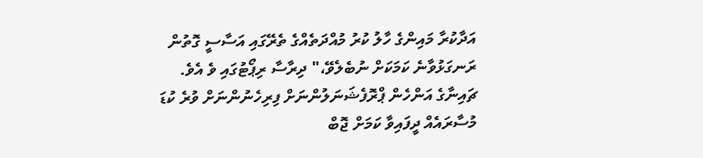އަދާކުރާ މައިންގެ ހާލު ކުރު މުއްދަތެއްގެ ތެރޭގައި އަސާސީ ގޮތުން ރަނގަޅުވާނެ ކަމަކަށް ނުބެލެވޭ،" ދިރާސާ ރިޕޯޓުގައި ވެ އެވެ.
ޗައިނާގެ އަންހެން ޕްރޮފެޝަނަލުންނަށް ފިރިހެނުންނަށް ވުރެ ކުޑަ މުސާރައެއް ދީފައިވާ ކަމަށް ޖޮބް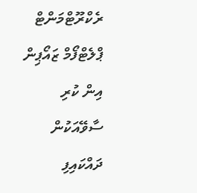ރެކްރޫޓްމަންޓް ޕްލެޓްފޯމް ޒައޯޕިން އިން ކުރި ސާވޭއަކުން ދައްކައިފި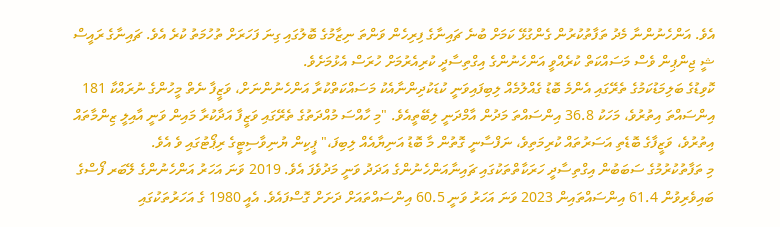އެވެ. އަންހެނުންނާ މެދު ތަފާތުކުރުން ގެންގުޅޭ ކަމަށް ބުނެ ޗައިނާގެ ފިރިހެން ވަންތަ ނިޒާމުގެ ބޮލުގައި ގިނަ ފަހަރަށް ތުހުމަތު ކުރެ އެވެ. ޗައިނާގެ ރައީސް ޝީ ޖިންޕިން ވެސް މަސައްކަތް ކުރެއްވީ އަންހެނުންގެ އިގްތިސާދީ ކުރިއެރުމަށް ހުރަސް އެޅުމަށެވެ.
ކޮވިޑުގެ ބަލިމަޑުކަމުގެ ތެރޭގައި އެންމެ ބޮޑު ގެއްލުމެއް ލިބިފައިވަނީ ކުޑަކުދިންނާއެކު މަސައްކަތްކުރާ އަންހެނުންނަށް، ވަޒީފާ ނެތް މީހުންގެ ނުރައްކާ 181 އިންސައްތަ އިތުރުވެ، މަހަކު 36.8 އިންސައްތަ މަދުން އާމްދަނީ ލިބޭތީއެވެ. "މި ހާއްސަ މުއްދަތުގެ ތެރޭގައި ވަޒީފާ އަދާކުރާ މައިން ވަނީ އާއިލީ ޒިންމާތައް އިތުރުވެ، ވަޒީފާގެ ބޮޑެތި އަސަރުތައް ކުރިމަތިވެ، ނަފްސާނީ ގޮތުން މާ ބޮޑު އަނިޔާއެއް ލިބިފަ،" ޕީކިން ޔުނިވާސިޓީގެ ރިޕޯޓުގައި ވެ އެވެ.
މި ތަފާތުކުރުމުގެ ސަބަބުން އިގްތިސާދީ ހަރަކާތްތަކުގައި ޗައިނާއަންހެނުންގެ އަދަދު ވަނީ މަދުވެފަ އެވެ. 2019 ވަނަ އަހަރު އަންހެނުންގެ ލޭބަރ ފޯސްގެ ބައިވެރިވުން 61.4 އިންސައްތައިން 2023 ވަނަ އަހަރު ވަނީ 60.5 އިންސައްތައަށް ދަށަށް ގޮސްފައެވެ. އެއީ 1980 ގެ އަހަރުތަކުގައި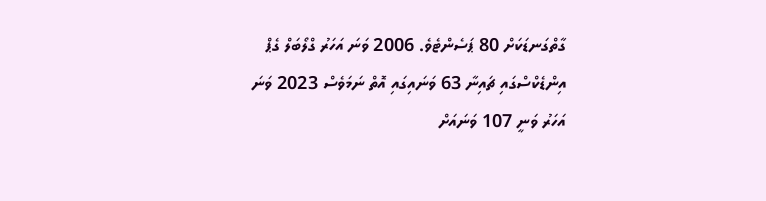ގާތްގަނޑަކަށް 80 ޕަސެންޓެވެ. 2006 ވަނަ އަހަރު ގްލޯބަލް ގެޕް އިންޑެކްސްގައި ޗައިނާ 63 ވަނައިގައި އޮތް ނަމަވެސް 2023 ވަނަ އަހަރު ވަނީ 107 ވަނައަށް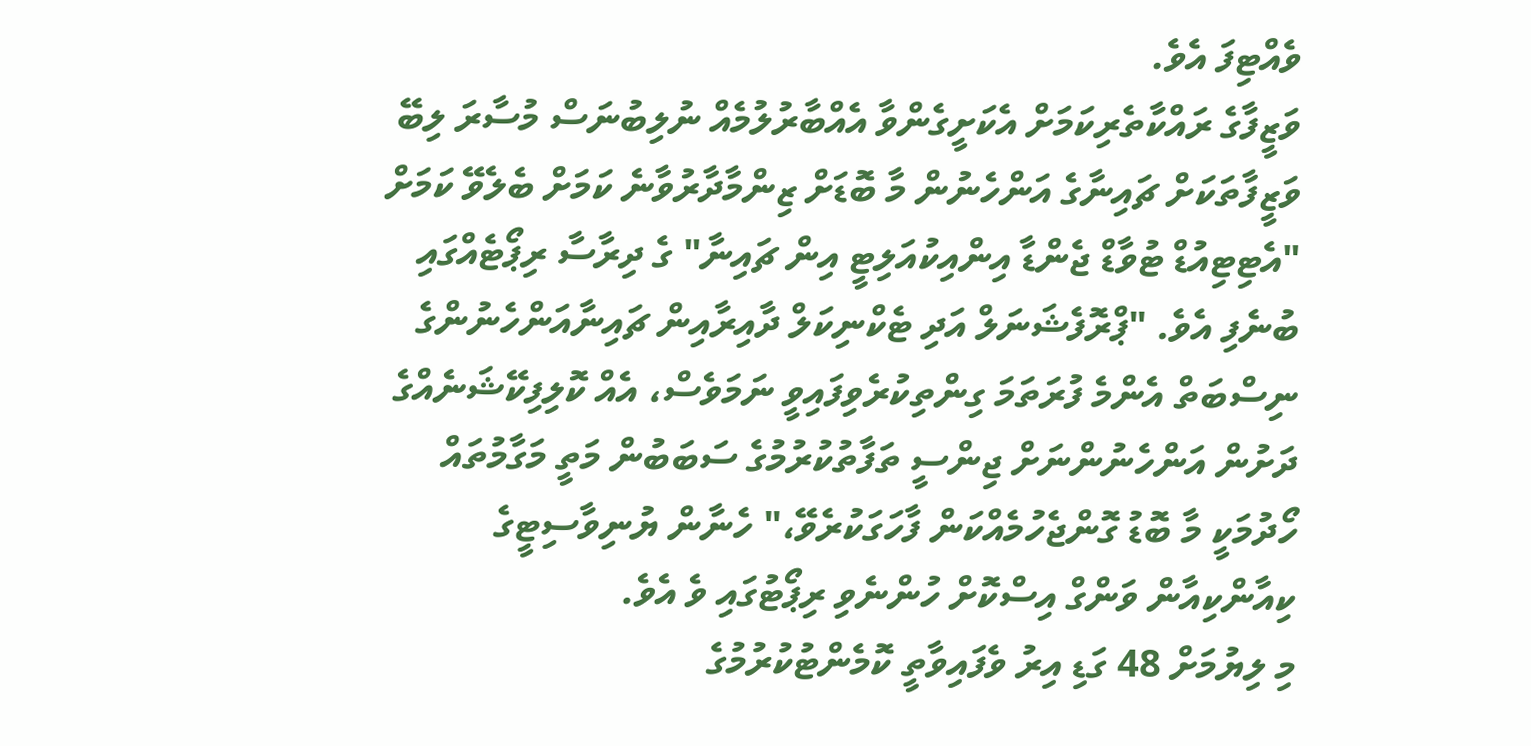ވެއްޓިފަ އެވެ.
ވަޒީފާގެ ރައްކާތެރިކަމަށް އެކަށީގެންވާ އެއްބާރުލުމެއް ނުލިބުނަސް މުސާރަ ލިބޭ ވަޒީފާތަކަށް ޗައިނާގެ އަންހެނުން މާ ބޮޑަށް ޒިންމާދާރުވާނެ ކަމަށް ބެލެވޭ ކަމަށް "އެޓިޓިއުޑް ޓުވާޑް ޖެންޑާ އިންއިކުއަލިޓީ އިން ޗައިނާ" ގެ ދިރާސާ ރިޕޯޓެއްގައި ބުނެފި އެވެ. "ޕްރޮފެޝަނަލް އަދި ޓެކްނިކަލް ދާއިރާއިން ޗައިނާއަންހެނުންގެ ނިސްބަތް އެންމެ ފުރަތަމަ ގިންތިކުރެވިފައިވީ ނަމަވެސް، އެއް ކޮލިފިކޭޝަނެއްގެ ދަށުން އަންހެނުންނަށް ޖިންސީ ތަފާތުކުރުމުގެ ސަބަބުން މަތީ މަގާމުތައް ހޯދުމަކީ މާ ބޮޑު ގޮންޖެހުމެއްކަން ފާހަގަކުރެވޭ،" ހެނާން ޔުނިވާސިޓީގެ ކިއާންކިއާން ވަންގް އިސްކޮށް ހުންނެވި ރިޕޯޓުގައި ވެ އެވެ.
މި ލިޔުމަށް 48 ގަޑި އިރު ވެފައިވާތީ ކޮމެންޓުކުރުމުގެ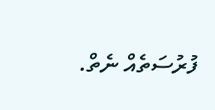ފުރުސަތެއް ނެތް.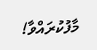މާފުކުރައްވާ!